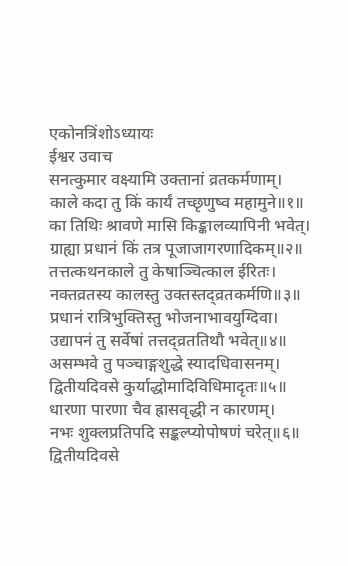एकोनत्रिंशोऽध्यायः
ईश्वर उवाच
सनत्कुमार वक्ष्यामि उक्तानां व्रतकर्मणाम्।
काले कदा तु किं कार्यं तच्छृणुष्व महामुने॥१॥
का तिथिः श्रावणे मासि किङ्कालव्यापिनी भवेत्।
ग्राह्या प्रधानं किं तत्र पूजाजागरणादिकम्॥२॥
तत्तत्कथनकाले तु केषाञ्चित्काल ईरितः।
नक्तव्रतस्य कालस्तु उक्तस्तद्व्रतकर्मणि॥३॥
प्रधानं रात्रिभुक्तिस्तु भोजनाभावयुग्दिवा।
उद्यापनं तु सर्वेषां तत्तद्व्रततिथौ भवेत्॥४॥
असम्भवे तु पञ्चाङ्गशुद्धे स्यादधिवासनम्।
द्वितीयदिवसे कुर्याद्धोमादिविधिमादृतः॥५॥
धारणा पारणा चैव ह्रासवृद्धी न कारणम्।
नभः शुक्लप्रतिपदि सङ्कल्प्योपोषणं चरेत्॥६॥
द्वितीयदिवसे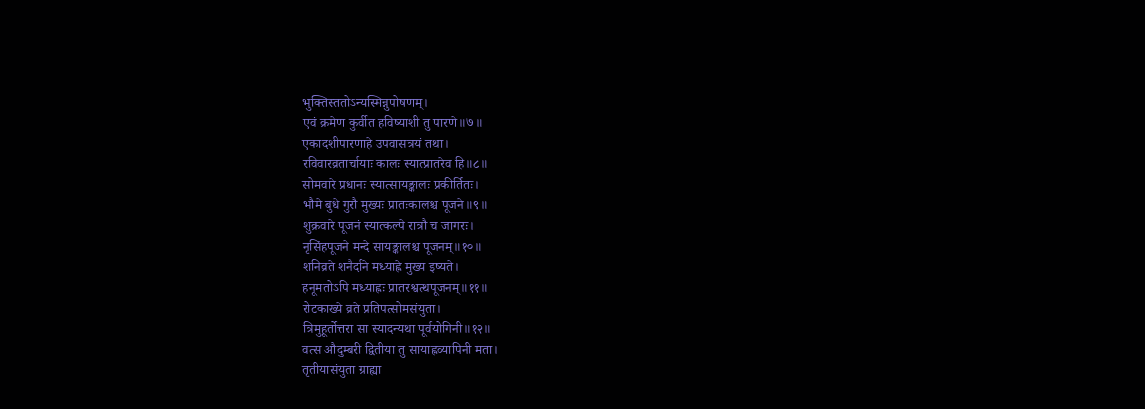भुक्तिस्ततोऽन्यस्मिन्नुपोषणम्।
एवं क्रमेण कुर्वीत हविष्याशी तु पारणे॥७॥
एकादशीपारणाहे उपवासत्रयं तथा।
रविवारव्रतार्चायाः कालः स्यात्प्रातरेव हि॥८॥
सोमवारे प्रधानः स्यात्सायङ्कालः प्रकीर्तितः।
भौमे बुधे गुरौ मुख्यः प्रातःकालश्च पूजने॥९॥
शुक्रवारे पूजनं स्यात्कल्पे रात्रौ च जागरः।
नृसिंहपूजने मन्दे सायङ्कालश्च पूजनम्॥१०॥
शनिव्रते शनैर्दाने मध्याह्ने मुख्य इष्यते।
हनूमतोऽपि मध्याह्नः प्रातरश्वत्थपूजनम्॥११॥
रोटकाख्ये व्रते प्रतिपत्सोमसंयुता।
त्रिमुहूर्तोत्तरा सा स्यादन्यथा पूर्वयोगिनी॥१२॥
वत्स औदुम्बरी द्वितीया तु सायाह्नव्यापिनी मता।
तृतीयासंयुता ग्राह्या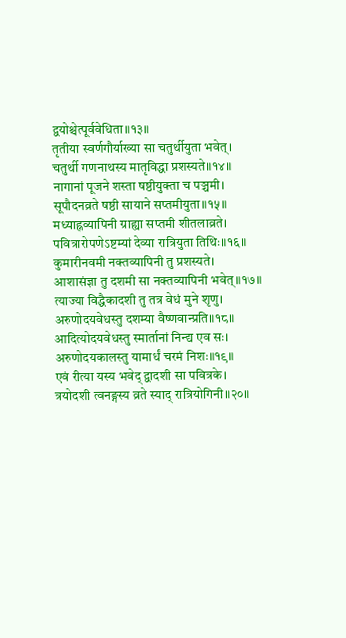द्वयोश्चेत्पूर्ववेधिता॥१३॥
तृतीया स्वर्णगौर्याख्या सा चतुर्थीयुता भवेत्।
चतुर्थी गणनाथस्य मातृविद्धा प्रशस्यते॥१४॥
नागानां पूजने शस्ता षष्ठीयुक्ता च पञ्चमी।
सूपौदनव्रते षष्ठी सायाने सप्तमीयुता॥१५॥
मध्याह्नव्यापिनी ग्राह्या सप्तमी शीतलाव्रते।
पवित्रारोपणेऽष्टम्यां देव्या रात्रियुता तिथिः॥१६॥
कुमारीनवमी नक्तव्यापिनी तु प्रशस्यते।
आशासंज्ञा तु दशमी सा नक्तव्यापिनी भवेत्॥१७॥
त्याज्या विद्धैकादशी तु तत्र वेधं मुने शृणु।
अरुणोदयवेधस्तु दशम्या वैष्णवान्प्रति॥१८॥
आदित्योदयवेधस्तु स्मार्तानां निन्द्य एव सः।
अरुणोदयकालस्तु यामार्धं चरमं निशः॥१९॥
एवं रीत्या यस्य भवेद् द्वादशी सा पवित्रके।
त्रयोदशी त्वनङ्गस्य व्रते स्याद् रात्रियोगिनी॥२०॥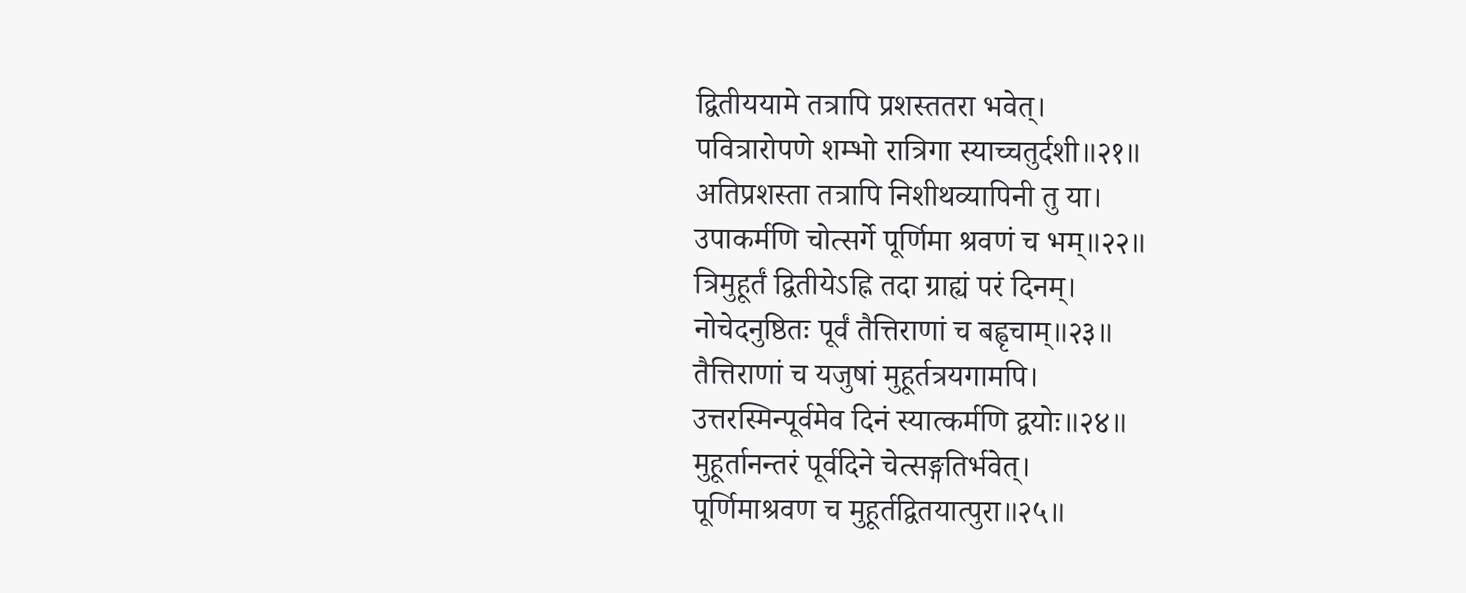द्वितीययामे तत्रापि प्रशस्ततरा भवेत्।
पवित्रारोपणे शम्भो रात्रिगा स्याच्चतुर्दशी॥२१॥
अतिप्रशस्ता तत्रापि निशीथव्यापिनी तु या।
उपाकर्मणि चोत्सर्गे पूर्णिमा श्रवणं च भम्॥२२॥
त्रिमुहूर्तं द्वितीयेऽह्नि तदा ग्राह्यं परं दिनम्।
नोचेदनुष्ठितः पूर्वं तैत्तिराणां च बह्वृचाम्॥२३॥
तैत्तिराणां च यजुषां मुहूर्तत्रयगामपि।
उत्तरस्मिन्पूर्वमेव दिनं स्यात्कर्मणि द्वयोः॥२४॥
मुहूर्तानन्तरं पूर्वदिने चेत्सङ्गतिर्भवेत्।
पूर्णिमाश्रवण च मुहूर्तद्वितयात्पुरा॥२५॥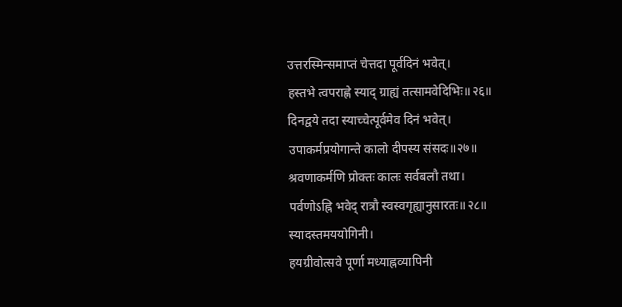उत्तरस्मिन्समाप्तं चेत्तदा पूर्वदिनं भवेत्।
हस्तभे त्वपराह्णे स्याद् ग्राह्यं तत्सामवेदिभिः॥२६॥
दिनद्वये तदा स्याच्चेत्पूर्वमेव दिनं भवेत्।
उपाकर्मप्रयोगान्ते कालो दीपस्य संसदः॥२७॥
श्रवणाकर्मणि प्रोक्तः कालः सर्वबलौ तथा।
पर्वणोऽह्नि भवेद् रात्रौ स्वस्वगृह्यानुसारतः॥२८॥
स्यादस्तमययोगिनी।
हयग्रीवोत्सवे पूर्णा मध्याह्नव्यापिनी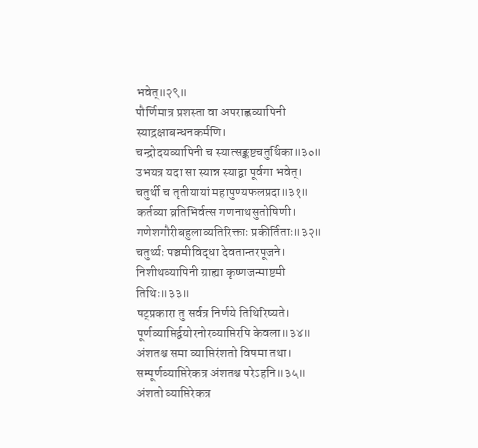भवेत्॥२९॥
पौर्णिमात्र प्रशस्ता वा अपराह्णव्यापिनी स्याद्रक्षाबन्धनकर्मणि।
चन्द्रोदयव्यापिनी च स्यात्सङ्कष्टचतुर्थिका॥३०॥
उभयत्र यदा सा स्यान्न स्याद्वा पूर्वगा भवेत्।
चतुर्थी च तृतीयायां महापुण्यफलप्रदा॥३१॥
कर्तव्या व्रतिभिर्वत्स गणनाथसुतोषिणी।
गणेशगौरीबहुलाव्यतिरिक्ताः प्रकीर्तिताः॥३२॥
चतुर्थ्यः पञ्चमीविद्धा देवतान्तरपूजने।
निशीथव्यापिनी ग्राह्या कृष्णजन्माष्टमी तिथिः॥३३॥
षट्प्रकारा तु सर्वत्र निर्णये तिथिरिष्यते।
पूर्णव्याप्तिर्द्वयोरनोरव्याप्तिरपि केवला॥३४॥
अंशतश्च समा व्याप्तिरंशतो विषमा तथा।
सम्पूर्णव्याप्तिरेकत्र अंशतश्च परेऽहनि॥३५॥
अंशतो व्याप्तिरेकत्र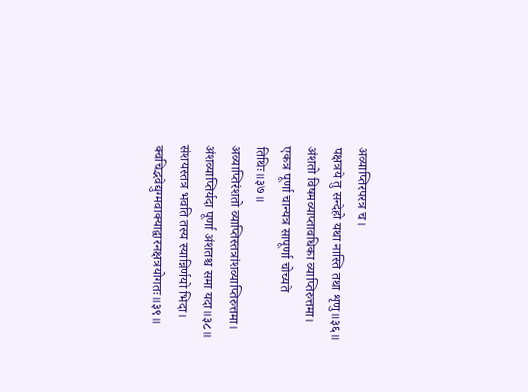अव्याप्तिरपरत्र च।
पक्षत्रये तु सन्देहो यथा नास्ति तथा शृणु॥३६॥
अंशतो विषमव्याप्तावधिका व्याप्तिरुत्तमा।
एकत्र पूर्णा चान्यत्र सापूर्णा चोच्यते तिथिः॥३७॥
अव्याप्तिरंशतो व्याप्तिस्तत्रांशव्याप्तिरुत्तमा।
अंशव्याप्तिर्यदा पूर्णा अंशतश्च समा यदा॥३८॥
संशयस्तत्र भवति तस्य स्यान्निर्णयो भिदा।
क्वचिद्भवेद्युग्मवाक्याद्वारनक्षत्रयोगतः॥३९॥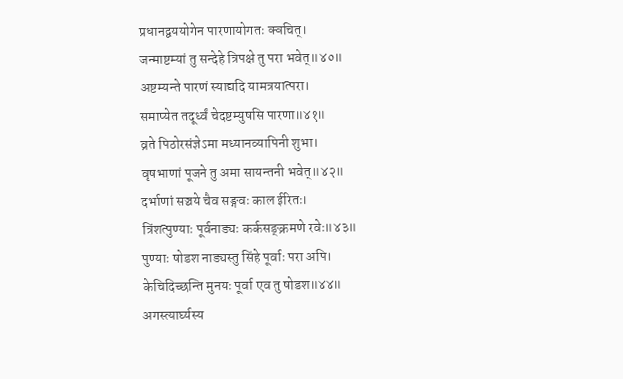प्रधानद्वययोगेन पारणायोगतः क्वचित्।
जन्माष्टम्यां तु सन्देहे त्रिपक्षे तु परा भवेत्॥४०॥
अष्टम्यन्ते पारणं स्याद्यदि यामत्रयात्परा।
समाप्येत तदूर्ध्वं चेदष्टम्युषसि पारणा॥४१॥
व्रते पिठोरसंज्ञेऽमा मध्यानव्यापिनी शुभा।
वृषभाणां पूजने तु अमा सायन्तनी भवेत्॥४२॥
दर्भाणां सञ्चये चैव सङ्गवः काल ईरितः।
त्रिंशत्पुण्याः पूर्वनाड्यः कर्कसङ्क्रमणे रवेः॥४३॥
पुण्याः षोडश नाड्यस्तु सिंहे पूर्वाः परा अपि।
केचिदिच्छन्ति मुनयः पूर्वा एव तु षोडश॥४४॥
अगस्त्यार्घ्यस्य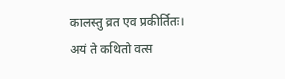कालस्तु व्रत एव प्रकीर्तितः।
अयं ते कथितो वत्स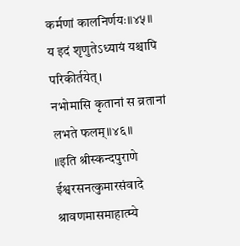कर्मणां कालनिर्णयः॥४५॥
य इदं शृणुतेऽध्यायं यश्चापि परिकीर्तयेत्।
नभोमासि कृतानां स व्रतानां लभते फलम्॥४६॥
॥इति श्रीस्कन्दपुराणे ईश्वरसनत्कुमारसंवादे श्रावणमासमाहात्म्ये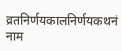व्रतनिर्णयकालनिर्णयकथनं नाम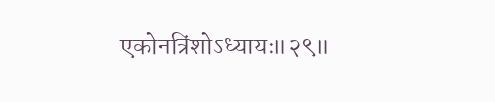एकोनत्रिंशोऽध्यायः॥२९॥